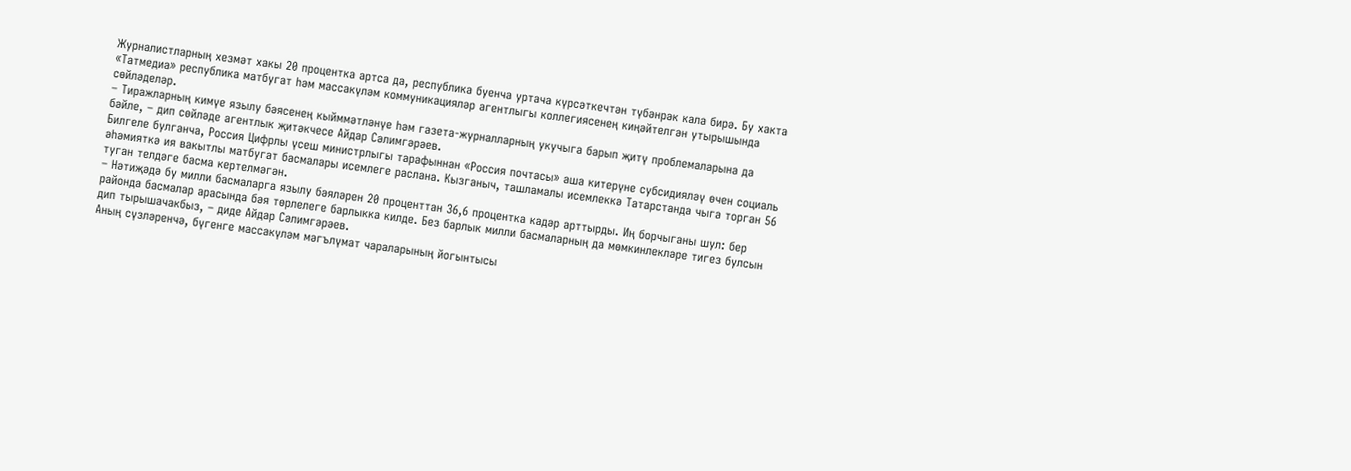Журналистларның хезмәт хакы 20 процентка артса да, республика буенча уртача күрсәткечтән түбәнрәк кала бирә. Бу хакта «Татмедиа» республика матбугат һәм массакүләм коммуникацияләр агентлыгы коллегиясенең киңәйтелгән утырышында сөйләделәр.
– Тиражларның кимүе язылу бәясенең кыйммәтләнүе һәм газета-журналларның укучыга барып җитү проблемаларына да бәйле, – дип сөйләде агентлык җитәкчесе Айдар Сәлимгәрәев.
Билгеле булганча, Россия Цифрлы үсеш министрлыгы тарафыннан «Россия почтасы» аша китерүне субсидияләү өчен социаль әһәмияткә ия вакытлы матбугат басмалары исемлеге раслана. Кызганыч, ташламалы исемлеккә Татарстанда чыга торган 56 туган телдәге басма кертелмәгән.
– Нәтиҗәдә бу милли басмаларга язылу бәяләрен 20 проценттан 36,6 процентка кадәр арттырды. Иң борчыганы шул: бер районда басмалар арасында бәя төрлелеге барлыкка килде. Без барлык милли басмаларның да мөмкинлекләре тигез булсын дип тырышачакбыз, – диде Айдар Сәлимгәрәев.
Аның сүзләренчә, бүгенге массакүләм мәгълүмат чараларының йогынтысы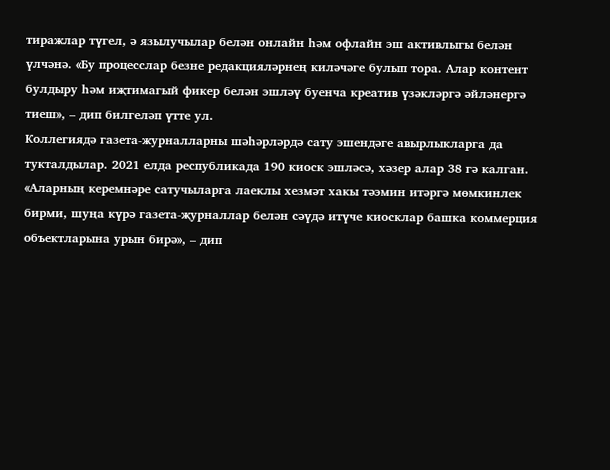тиражлар түгел, ә язылучылар белән онлайн һәм офлайн эш активлыгы белән үлчәнә. «Бу процесслар безне редакцияләрнең киләчәге булып тора. Алар контент булдыру һәм иҗтимагый фикер белән эшләү буенча креатив үзәкләргә әйләнергә тиеш», – дип билгеләп үтте ул.
Коллегиядә газета-журналларны шәһәрләрдә сату эшендәге авырлыкларга да тукталдылар. 2021 елда республикада 190 киоск эшләсә, хәзер алар 38 гә калган. «Аларның керемнәре сатучыларга лаеклы хезмәт хакы тәэмин итәргә мөмкинлек бирми, шуңа күрә газета-җурналлар белән сәүдә итүче киосклар башка коммерция объектларына урын бирә», – дип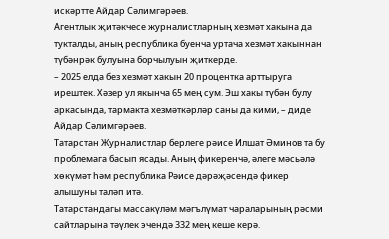искәртте Айдар Сәлимгәрәев.
Агентлык җитәкчесе журналистларның хезмәт хакына да тукталды, аның республика буенча уртача хезмәт хакыннан түбәнрәк булуына борчылуын җиткерде.
– 2025 елда без хезмәт хакын 20 процентка арттыруга ирештек. Хәзер ул якынча 65 мең сум. Эш хакы түбән булу аркасында, тармакта хезмәткәрләр саны да кими, – диде Айдар Сәлимгәрәев.
Татарстан Журналистлар берлеге рәисе Илшат Әминов та бу проблемага басып ясады. Аның фикеренчә, әлеге мәсьәлә хөкүмәт һәм республика Рәисе дәрәҗәсендә фикер алышуны таләп итә.
Татарстандагы массакүләм мәгълүмат чараларының рәсми сайтларына тәүлек эчендә 332 мең кеше керә.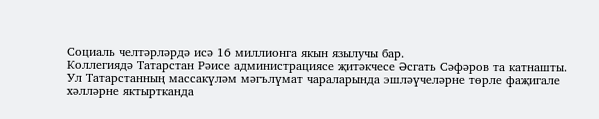Социаль челтәрләрдә исә 16 миллионга якын язылучы бар.
Коллегиядә Татарстан Рәисе администрациясе җитәкчесе Әсгать Сәфәров та катнашты. Ул Татарстанның массакүләм мәгълүмат чараларында эшләүчеләрне төрле фаҗигале хәлләрне яктыртканда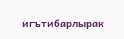игътибарлырак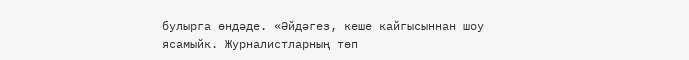булырга өндәде. «Әйдәгез, кеше кайгысыннан шоу ясамыйк. Журналистларның төп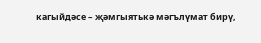кагыйдәсе – җәмгыятькә мәгълүмат бирү,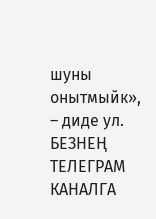шуны онытмыйк», – диде ул.
БЕЗНЕҢ ТЕЛЕГРАМ КАНАЛГА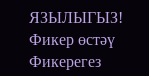ЯЗЫЛЫГЫЗ!
Фикер өстәү
Фикерегез